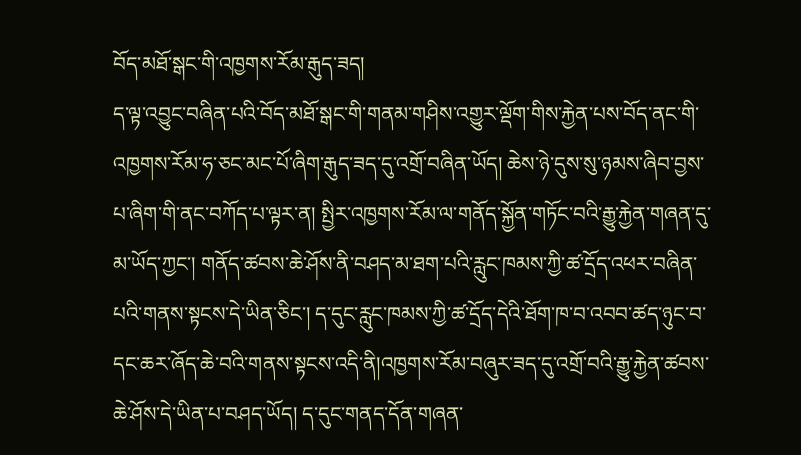བོད་མཐོ་སྒང་གི་འཁྱགས་རོམ་རྒུད་ཟད།
ད་ལྟ་འབྱུང་བཞིན་པའི་བོད་མཐོ་སྒང་གི་གནམ་གཤིས་འགྱུར་ལྡོག་གིས་རྐྱེན་པས་བོད་ནང་གི་འཁྱགས་རོམ་ཧ་ཅང་མང་པོ་ཞིག་རྒུད་ཟད་དུ་འགྲོ་བཞིན་ཡོད། ཆེས་ཉེ་དུས་སུ་ཉམས་ཞིབ་བྱས་པ་ཞིག་གི་ནང་བཀོད་པ་ལྟར་ན། སྤྱིར་འཁྱགས་རོམ་ལ་གནོད་སྐྱོན་གཏོང་བའི་རྒྱུ་རྐྱེན་གཞན་དུ་མ་ཡོད་ཀྱང་། གནོད་ཚབས་ཆེ་ཤོས་ནི་བཤད་མ་ཐག་པའི་རླུང་ཁམས་ཀྱི་ཚ་དྲོད་འཕར་བཞིན་པའི་གནས་སྟངས་དེ་ཡིན་ཅིང་། ད་དུང་རླུང་ཁམས་ཀྱི་ཚ་དྲོད་དེའི་ཐོག་ཁ་བ་འབབ་ཚད་ཉུང་བ་དང་ཆར་ཞོད་ཆེ་བའི་གནས་སྟངས་འདི་ནི།འཁྱགས་རོམ་བཞུར་ཟད་དུ་འགྲོ་བའི་རྒྱུ་རྐྱེན་ཚབས་ཆེ་ཤོས་དེ་ཡིན་པ་བཤད་ཡོད། ད་དུང་གནད་དོན་གཞན་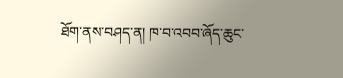ཐོག་ནས་བཤད་ན། ཁ་བ་འབབ་ཞོད་ཆུང་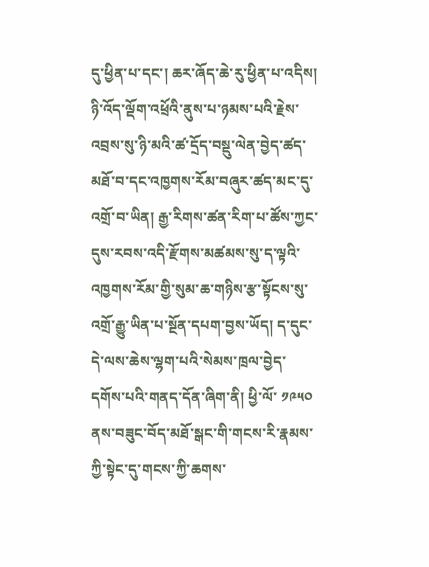དུ་ཕྱིན་པ་དང་། ཆར་ཞོད་ཆེ་རུ་ཕྱིན་པ་འདིས། ཉི་འོད་ལྡོག་འཕྲོའི་ནུས་པ་ཉམས་པའི་རྗེས་འབྲས་སུ་ཉི་མའི་ཚ་དྲོད་བསྡུ་ལེན་བྱེད་ཚད་མཐོ་བ་དང་འཁྱགས་རོམ་བཞུར་ཚད་མང་དུ་འགྲོ་བ་ཡིན། རྒྱ་རིགས་ཚན་རིག་པ་ཚོས་ཀྱང་དུས་རབས་འདི་རྫོགས་མཚམས་སུ་ད་ལྟའི་འཁྱགས་རོམ་གྱི་སུམ་ཆ་གཉིས་རྩ་སྟོངས་སུ་འགྲོ་རྒྱུ་ཡིན་པ་སྔོན་དཔག་བྱས་ཡོད། ད་དུང་དེ་ལས་ཆེས་ལྷག་པའི་སེམས་ཁྲལ་བྱེད་དགོས་པའི་གནད་དོན་ཞིག་ནི། ཕྱི་ལོ་ ༡༩༥༠ ནས་བཟུང་བོད་མཐོ་སྒང་གི་གངས་རི་རྣམས་ཀྱི་སྟེང་དུ་གངས་ཀྱི་ཆགས་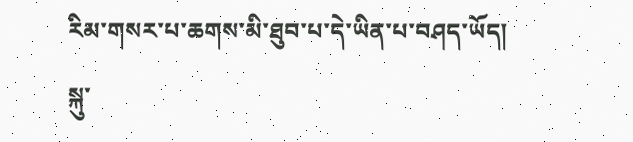རིམ་གསར་པ་ཆགས་མི་ཐུབ་པ་དེ་ཡིན་པ་བཤད་ཡོད། སྐུ་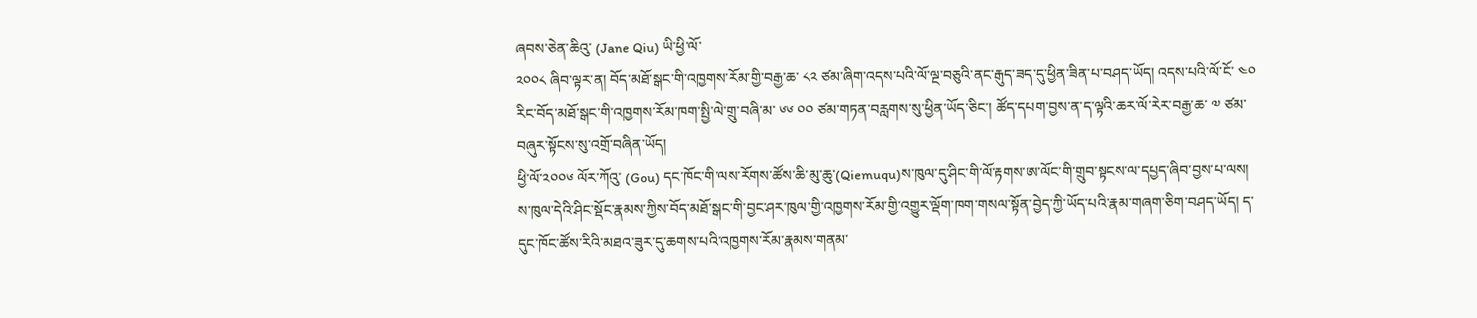ཞབས་ཅེན་ཆིའུ་ (Jane Qiu) ཡི་ཕྱི་ལོ་
༢༠༠༨ ཞིབ་ལྟར་ན། བོད་མཐོ་སྒང་གི་འཁྱགས་རོམ་གྱི་བརྒྱ་ཆ་ ༨༢ ཙམ་ཞིག་འདས་པའི་ལོ་ལྔ་བཅུའི་ནང་རྒུད་ཟད་དུ་ཕྱིན་ཟིན་པ་བཤད་ཡོད། འདས་པའི་ལོ་ངོ་ ༤༠ རིང་བོད་མཐོ་སྒང་གི་འཁྱགས་རོམ་ཁག་སྤྱི་ལེ་གྲུ་བཞི་མ་ ༦༦ ༠༠ ཙམ་གཏན་བརླགས་སུ་ཕྱིན་ཡོད་ཅིང་། ཚོད་དཔག་བྱས་ན་ད་ལྟའི་ཆར་ལོ་རེར་བརྒྱ་ཆ་ ༧ ཙམ་བཞུར་སྟོངས་སུ་འགྲོ་བཞིན་ཡོད།
ཕྱི་ལོ་༢༠༠༦ ལོར་ཀོའུ་ (Gou) དང་ཁོང་གི་ལས་རོགས་ཚོས་ཆི་མུ་ཆུ་(Qiemuqu)ས་ཁུལ་དུ་ཤིང་གི་ལོ་རྟགས་ཨ་ལོང་གི་གྲུབ་སྟངས་ལ་དཔྱད་ཞིབ་བྱས་པ་ལས། ས་ཁུལ་དེའི་ཤིང་སྡོང་རྣམས་ཀྱིས་བོད་མཐོ་སྒང་གི་བྱང་ཤར་ཁུལ་གྱི་འཁྱགས་རོམ་གྱི་འགྱུར་ལྡོག་ཁག་གསལ་སྟོན་བྱེད་ཀྱི་ཡོད་པའི་རྣམ་གཞག་ཅིག་བཤད་ཡོད། ད་དུང་ཁོང་ཚོས་རིའི་མཐའ་ཟུར་དུ་ཆགས་པའི་འཁྱགས་རོམ་རྣམས་གནམ་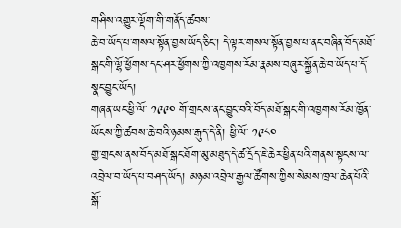གཤིས་འགྱུར་ལྡོག་གི་གནོད་ཚབས་
ཆེ་བ་ཡོད་པ་གསལ་སྟོན་བྱས་ཡོད་ཅིང་། དེ་ལྟར་གསལ་སྟོན་བྱས་པ་ནང་བཞིན་བོད་མཐོ་སྒང་གི་ལྷོ་ཕྱོགས་དང་ཤར་ཕྱོགས་ཀྱི་འཁྱགས་རོམ་རྣམས་བཞུར་སྐྱོན་ཆེ་བ་ཡོད་པ་དོ་སྣང་བྱུང་ཡོད།
གཞན་ཡང་ཕྱི་ལོ་ ༡༩༩༠ གོ་གྲངས་ནང་བྱུང་བའི་བོད་མཐོ་སྒང་གི་འཁྱགས་རོམ་ཁྱོན་ཡོངས་ཀྱི་ཚབས་ཆེ་བའི་ཉམས་རྒུད་དེ་ནི། ཕྱི་ལོ་ ༡༩༨༠
གྱ་གྲངས་ནས་བོད་མཐོ་སྒང་ཐོག་མུ་མཐུད་དེ་ཚ་དྲོད་ཇེ་ཆེར་ཕྱིན་པའི་གནས་སྟངས་ལ་འབྲེལ་བ་ཡོད་པ་བཤད་ཡོད། མཉམ་འབྲེལ་རྒྱལ་ཚོགས་ཀྱིས་སེམས་ཁྲལ་ཆེན་པོའི་སྒོ་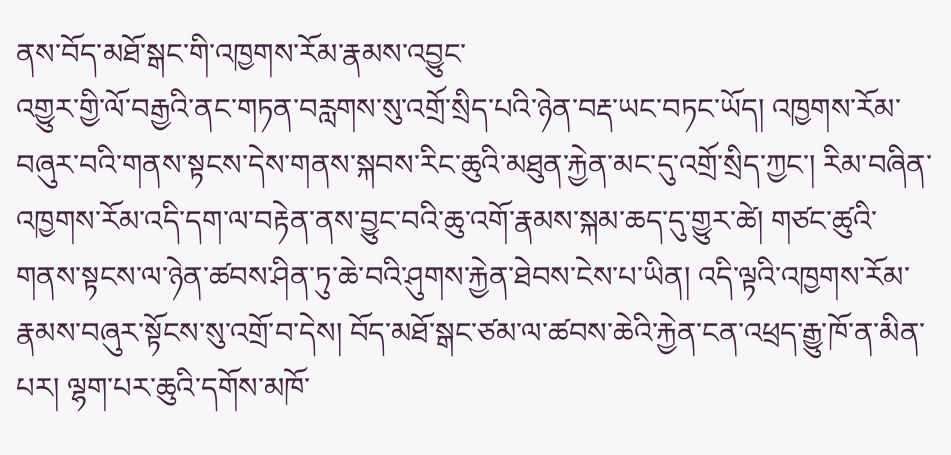ནས་བོད་མཐོ་སྒང་གི་འཁྱགས་རོམ་རྣམས་འབྱུང་
འགྱུར་གྱི་ལོ་བརྒྱའི་ནང་གཏན་བརླགས་སུ་འགྲོ་སྲིད་པའི་ཉེན་བརྡ་ཡང་བཏང་ཡོད། འཁྱགས་རོམ་བཞུར་བའི་གནས་སྟངས་དེས་གནས་སྐབས་རིང་ཆུའི་མཐུན་རྐྱེན་མང་དུ་འགྲོ་སྲིད་ཀྱང་། རིམ་བཞིན་འཁྱགས་རོམ་འདི་དག་ལ་བརྟེན་ནས་བྱུང་བའི་ཆུ་འགོ་རྣམས་སྐམ་ཆད་དུ་གྱུར་ཚེ། གཙང་ཚུའི་གནས་སྟངས་ལ་ཉེན་ཚབས་ཤིན་ཏུ་ཆེ་བའི་ཤུགས་རྐྱེན་ཐེབས་ངེས་པ་ཡིན། འདི་ལྟའི་འཁྱགས་རོམ་རྣམས་བཞུར་སྟོངས་སུ་འགྲོ་བ་དེས། བོད་མཐོ་སྒང་ཙམ་ལ་ཚབས་ཆེའི་རྐྱེན་ངན་འཕྲད་རྒྱུ་ཁོ་ན་མིན་པར། ལྷག་པར་ཆུའི་དགོས་མཁོ་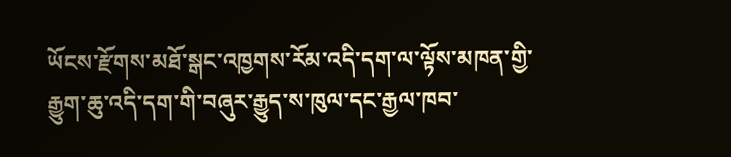ཡོངས་རྫོགས་མཐོ་སྒང་འཁྱགས་རོམ་འདི་དག་ལ་ལྟོས་མཁན་གྱི་རྒྱུག་ཆུ་འདི་དག་གི་བཞུར་རྒྱུད་ས་ཁུལ་དང་རྒྱལ་ཁབ་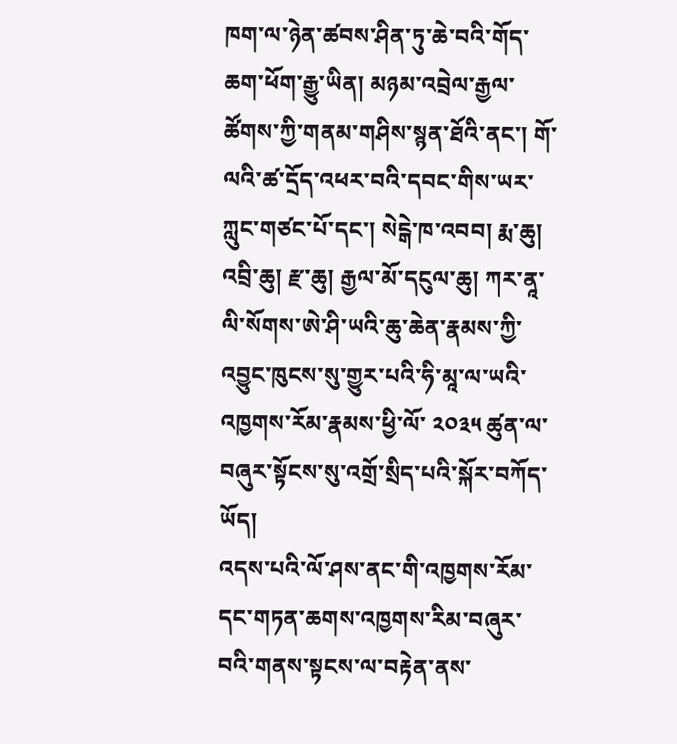ཁག་ལ་ཉེན་ཚབས་ཤིན་ཏུ་ཆེ་བའི་གོད་ཆག་ཕོག་རྒྱུ་ཡིན། མཉམ་འབྲེལ་རྒྱལ་ཚོགས་ཀྱི་གནམ་གཤིས་སྙན་ཐོའི་ནང་། གོ་ལའི་ཚ་དྲོད་འཕར་བའི་དབང་གིས་ཡར་ཀླུང་གཙང་པོ་དང་། སེངྒེ་ཁ་འབབ། རྨ་ཆུ། འབྲི་ཆུ། རྫ་ཆུ། རྒྱལ་མོ་དངུལ་ཆུ། ཀར་ནཱ་ལི་སོགས་ཨེ་ཤི་ཡའི་ཆུ་ཆེན་རྣམས་ཀྱི་འབྱུང་ཁུངས་སུ་གྱུར་པའི་ཧི་མཱ་ལ་ཡའི་འཁྱགས་རོམ་རྣམས་ཕྱི་ལོ་ ༢༠༣༥ ཚུན་ལ་བཞུར་སྟོངས་སུ་འགྲོ་སྲིད་པའི་སྐོར་བཀོད་ཡོད།
འདས་པའི་ལོ་ཤས་ནང་གི་འཁྱགས་རོམ་དང་གཏན་ཆགས་འཁྱགས་རིམ་བཞུར་བའི་གནས་སྟངས་ལ་བརྟེན་ནས་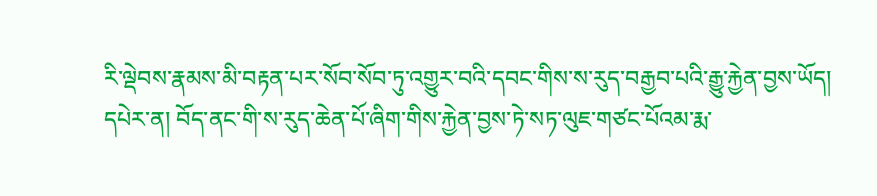རི་ལྡེབས་རྣམས་མི་བརྟན་པར་སོབ་སོབ་ཏུ་འགྱུར་བའི་དབང་གིས་ས་རུད་བརྒྱབ་པའི་རྒྱུ་རྐྱེན་བྱས་ཡོད།
དཔེར་ན། བོད་ནང་གི་ས་རུད་ཆེན་པོ་ཞིག་གིས་རྐྱེན་བྱས་ཏེ་སཏ་ལུཇ་གཙང་པོའམ་རྨ་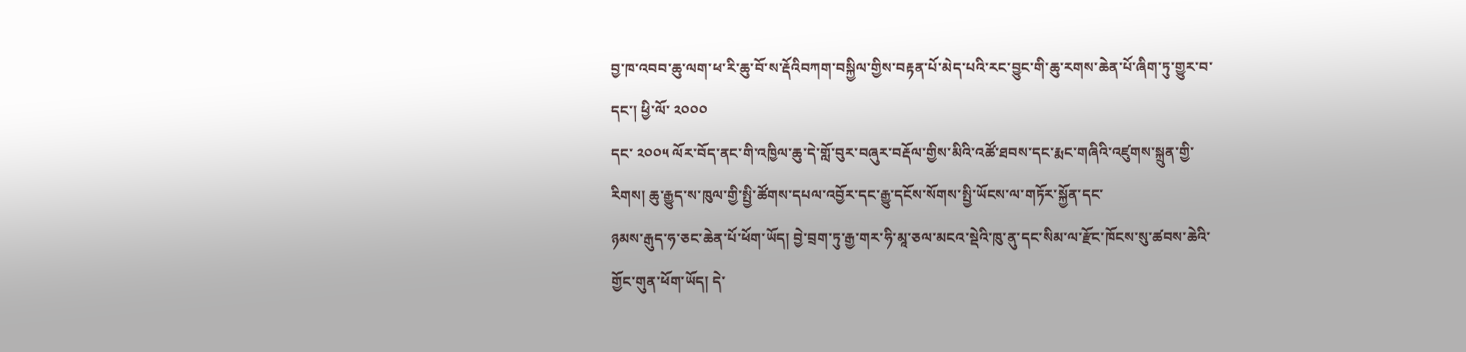བྱ་ཁ་འབབ་ཆུ་ལག་ཕ་རི་ཆུ་བོ་ས་རྡོའིབཀག་བསྐྱིལ་གྱིས་བརྟན་པོ་མེད་པའི་རང་བྱུང་གི་ཆུ་རགས་ཆེན་པོ་ཞིག་ཏུ་གྱུར་བ་དང་། ཕྱི་ལོ་ ༢༠༠༠
དང་ ༢༠༠༥ ལོར་བོད་ནང་གི་འཁྱིལ་ཆུ་དེ་གློ་བུར་བཞུར་བརྡོལ་གྱིས་མིའི་འཚོ་ཐབས་དང་རྨང་གཞིའི་འཛུགས་སྐྲུན་གྱི་རིགས། ཆུ་རྒྱུད་ས་ཁུལ་གྱི་སྤྱི་ཚོགས་དཔལ་འབྱོར་དང་རྒྱུ་དངོས་སོགས་སྤྱི་ཡོངས་ལ་གཏོར་སྐྱོན་དང་
ཉམས་རྒུད་ཧ་ཅང་ཆེན་པོ་ཕོག་ཡོད། བྱེ་བྲག་ཏུ་རྒྱ་གར་ཧི་མཱ་ཅལ་མངའ་སྡེའི་ཁུ་ནུ་དང་སིམ་ལ་རྫོང་ཁོངས་སུ་ཚབས་ཆེའི་གྱོང་གུན་ཕོག་ཡོད། དེ་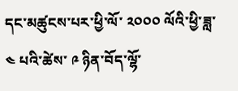དང་མཚུངས་པར་ཕྱི་ལོ་ ༢༠༠༠ ལོའི་ཕྱི་ཟླ་ ༤ པའི་ཚེས་ ༩ ཉིན་བོད་ལྷོ་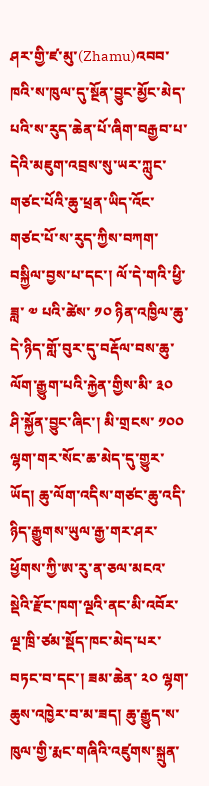ཤར་གྱི་ཛ་མུ་(Zhamu)འབབ་ཁའི་ས་ཁུལ་དུ་སྔོན་བྱུང་མྱོང་མེད་པའི་ས་རུད་ཆེན་པོ་ཞིག་བརྒྱབ་པ་དེའི་མཇུག་འབྲས་སུ་ཡར་ཀླུང་གཙང་པོའི་ཆུ་ཕྲན་ཡིད་འོང་གཙང་པོ་ས་རུད་ཀྱིས་བཀག་བསྐྱིལ་བྱས་པ་དང་། ལོ་དེ་གའི་ཕྱི་ཟླ་ ༧ པའི་ཚེས་ ༡༠ ཉིན་འཁྱིལ་ཆུ་དེ་ཉིད་གློ་བུར་དུ་བརྡོལ་བས་ཆུ་ལོག་རྒྱུག་པའི་རྐྱེན་གྱིས་མི་ ༣༠ ཤི་སྐྱོན་བྱུང་ཞིང་། མི་གྲངས་ ༡༠༠ ལྷག་གར་སོང་ཆ་མེད་དུ་གྱུར་ཡོད། ཆུ་ལོག་འདིས་གཙང་ཆུ་འདི་ཉིད་རྒྱུགས་ཡུལ་རྒྱ་གར་ཤར་ཕྱོགས་ཀྱི་ཨ་རུ་ན་ཅལ་མངའ་སྡེའི་རྫོང་ཁག་ལྔའི་ནང་མི་འབོར་ལྔ་ཁྲི་ཙམ་སྡོད་ཁང་མེད་པར་བཏང་བ་དང་། ཟམ་ཆེན་ ༢༠ ལྷག་ཆུས་འཁྱེར་བ་མ་ཟད། ཆུ་རྒྱུད་ས་ཁུལ་གྱི་རྨང་གཞིའི་འཛུགས་སྐྲུན་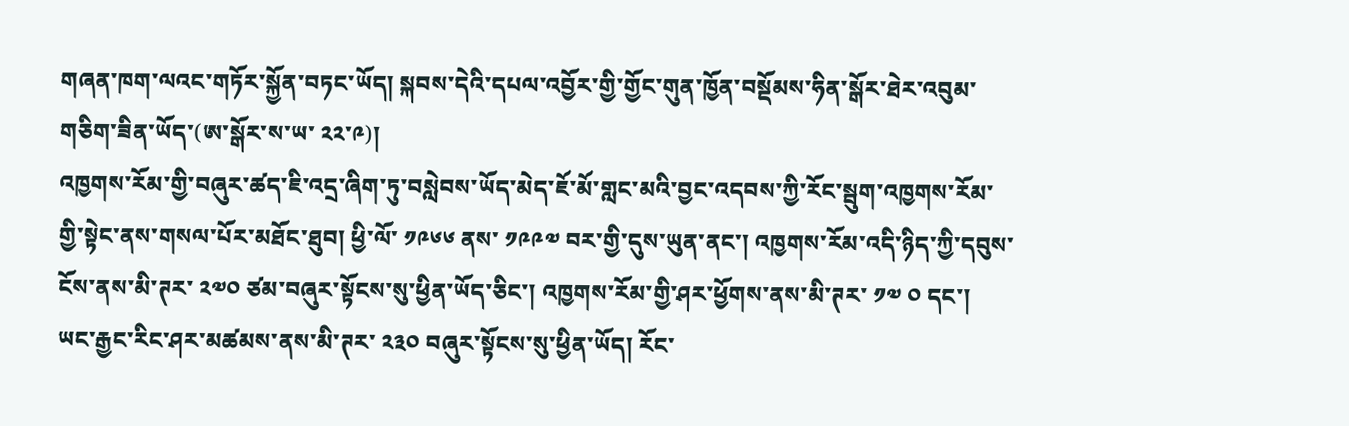གཞན་ཁག་ལའང་གཏོར་སྐྱོན་བཏང་ཡོད། སྐབས་དེའི་དཔལ་འབྱོར་གྱི་གྱོང་གུན་ཁྱོན་བསྡོམས་ཧིན་སྒོར་ཐེར་འབུམ་གཅིག་ཟིན་ཡོད་(ཨ་སྒོར་ས་ཡ་ ༢༢་༩)།
འཁྱགས་རོམ་གྱི་བཞུར་ཚད་ཇི་འདྲ་ཞིག་ཏུ་བསླེབས་ཡོད་མེད་ཇོ་མོ་གླང་མའི་བྱང་འདབས་ཀྱི་རོང་སྦུག་འཁྱགས་རོམ་གྱི་སྟེང་ནས་གསལ་པོར་མཐོང་ཐུབ། ཕྱི་ལོ་ ༡༩༦༦ ནས་ ༡༩༩༧ བར་གྱི་དུས་ཡུན་ནང་། འཁྱགས་རོམ་འདི་ཉིད་ཀྱི་དབུས་ངོས་ནས་མི་ཊར་ ༢༧༠ ཙམ་བཞུར་སྟོངས་སུ་ཕྱིན་ཡོད་ཅིང་། འཁྱགས་རོམ་གྱི་ཤར་ཕྱོགས་ནས་མི་ཊར་ ༡༧ ༠ དང་། ཡང་རྒྱང་རིང་ཤར་མཚམས་ནས་མི་ཊར་ ༢༣༠ བཞུར་སྟོངས་སུ་ཕྱིན་ཡོད། རོང་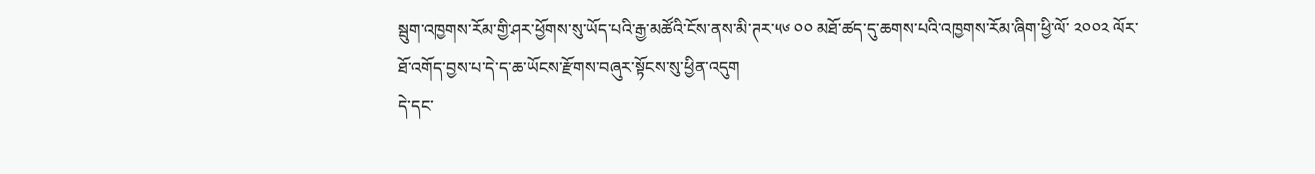སྦུག་འཁྱགས་རོམ་གྱི་ཤར་ཕྱོགས་སུ་ཡོད་པའི་རྒྱ་མཚོའི་ངོས་ནས་མི་ཊར་༥༦ ༠༠ མཐོ་ཚད་དུ་ཆགས་པའི་འཁྱགས་རོམ་ཞིག་ཕྱི་ལོ་ ༢༠༠༢ ལོར་ཐོ་འགོད་བྱས་པ་དེ་ད་ཆ་ཡོངས་རྫོགས་བཞུར་སྟོངས་སུ་ཕྱིན་འདུག
དེ་དང་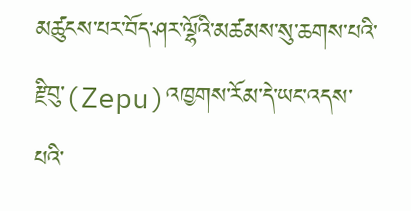མཚུངས་པར་བོད་ཤར་ལྷོའི་མཚམས་སུ་ཆགས་པའི་རྫིབུ་(Zepu)འཁྱགས་རོམ་དེ་ཡང་འདས་པའི་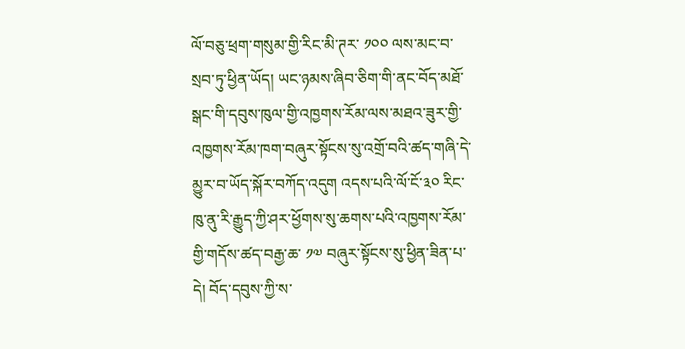ལོ་བཅུ་ཕྲག་གསུམ་གྱི་རིང་མི་ཊར་ ༡༠༠ ལས་མང་བ་སྲབ་ཏུ་ཕྱིན་ཡོད། ཡང་ཉམས་ཞིབ་ཅིག་གི་ནང་བོད་མཐོ་སྒང་གི་དབུས་ཁུལ་གྱི་འཁྱགས་རོམ་ལས་མཐའ་ཟུར་གྱི་འཁྱགས་རོམ་ཁག་བཞུར་སྟོངས་སུ་འགྲོ་བའི་ཚད་གཞི་དེ་མྱུར་བ་ཡོད་སྐོར་བཀོད་འདུག འདས་པའི་ལོ་ངོ་༣༠ རིང་ཁུ་ནུ་རི་རྒྱུད་ཀྱི་ཤར་ཕྱོགས་སུ་ཆགས་པའི་འཁྱགས་རོམ་གྱི་གདོས་ཚད་བརྒྱ་ཆ་ ༡༧ བཞུར་སྟོངས་སུ་ཕྱིན་ཟིན་པ་དེ། བོད་དབུས་ཀྱི་ས་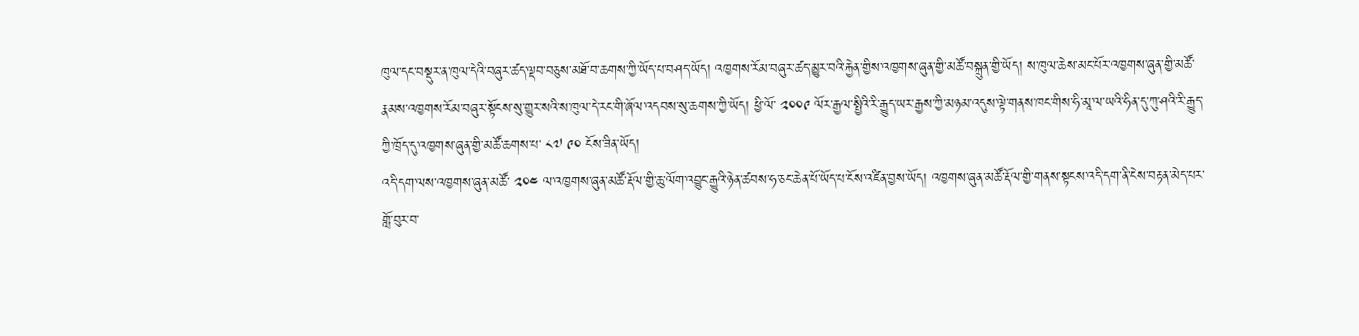ཁུལ་དང་བསྡུར་ན་ཁུལ་དེའི་བཞུར་ཚད་ལྡབ་བཅུས་མཐོ་བ་ཆགས་ཀྱི་ཡོད་པ་བཤད་ཡོད། འཁྱགས་རོམ་བཞུར་ཚད་མྱུར་བའི་རྐྱེན་གྱིས་འཁྱགས་ཞུན་གྱི་མཚོ་བསྐྲུན་གྱི་ཡོད། ས་ཁུལ་ཆེས་མང་པོར་འཁྱགས་ཞུན་གྱི་མཚོ་རྣམས་འཁྱགས་རོམ་བཞུར་སྟོངས་སུ་གྱུར་སའི་ས་ཁུལ་དེ་རང་གི་ཞོལ་འདབས་སུ་ཆགས་ཀྱི་ཡོད། ཕྱི་ལོ་ ༢༠༠༩ ལོར་རྒྱལ་སྤྱིའི་རི་རྒྱུད་ཡར་རྒྱས་ཀྱི་མཉམ་འདུས་ལྟེ་གནས་ཁང་གིས་ཧི་མཱ་ལ་ཡའི་ཧིན་དུ་ཀུ་ཤའི་རི་རྒྱུད་ཀྱི་ཁྲོད་དུ་འཁྱགས་ཞུན་གྱི་མཚོ་ཆགས་པ་ ༨༧ ༩༠ ངོས་ཟིན་ཡོད།
འདི་དག་ལས་འཁྱགས་ཞུན་མཚོ་ ༢༠༤ ལ་འཁྱགས་ཞུན་མཚོ་རྡོལ་གྱི་ཆུ་ལོག་འབྱུང་རྒྱུའི་ཉེན་ཚབས་ཧ་ཅང་ཆེན་པོ་ཡོད་པ་ངོས་འཛིན་བྱས་ཡོད། འཁྱགས་ཞུན་མཚོ་རྡོལ་གྱི་གནས་སྟངས་འདི་དག་ནི་ངེས་བརྟན་མེད་པར་གློ་བུར་བ་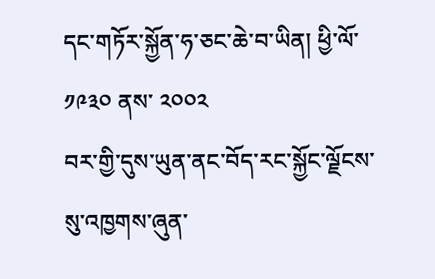དང་གཏོར་སྐྱོན་ཧ་ཅང་ཆེ་བ་ཡིན། ཕྱི་ལོ་ ༡༩༣༠ ནས་ ༢༠༠༢
བར་གྱི་དུས་ཡུན་ནང་བོད་རང་སྐྱོང་ལྗོངས་སུ་འཁྱགས་ཞུན་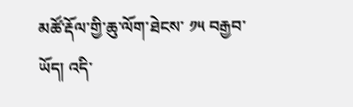མཚོ་རྡོལ་གྱི་ཆུ་ལོག་ཐེངས་ ༡༥ བརྒྱབ་ཡོད། འདི་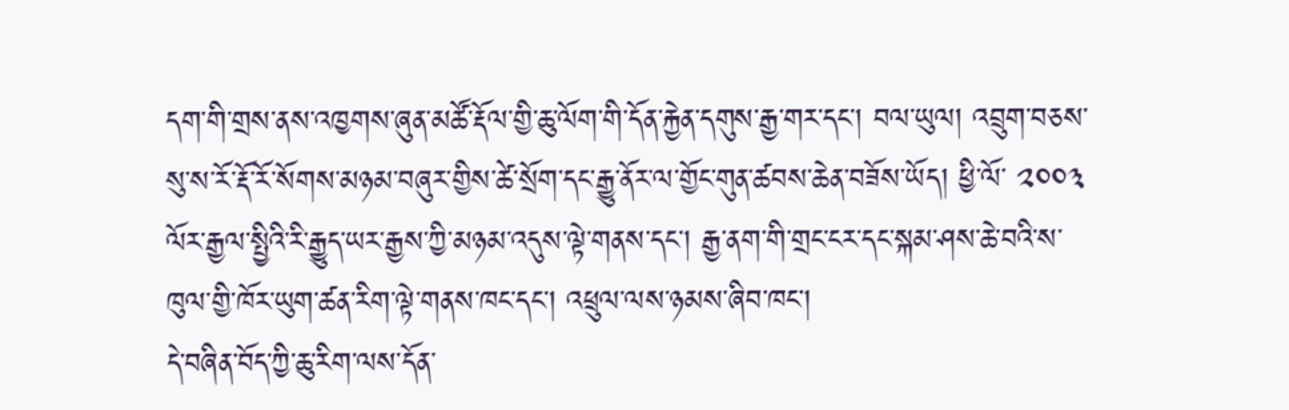དག་གི་གྲས་ནས་འཁྱགས་ཞུན་མཚོ་རྡོལ་གྱི་ཆུ་ལོག་གི་དོན་རྐྱེན་དགུས་རྒྱ་གར་དང་། བལ་ཡུལ། འབྲུག་བཅས་སུ་ས་རོ་རྡོ་རོ་སོགས་མཉམ་བཞུར་གྱིས་ཚེ་སྲོག་དང་རྒྱུ་ནོར་ལ་གྱོང་གུན་ཚབས་ཆེན་བཟོས་ཡོད། ཕྱི་ལོ་ ༢༠༠༣ ལོར་རྒྱལ་སྤྱིའི་རི་རྒྱུད་ཡར་རྒྱས་ཀྱི་མཉམ་འདུས་ལྟེ་གནས་དང་། རྒྱ་ནག་གི་གྲང་ངར་དང་སྐམ་ཤས་ཆེ་བའི་ས་ཁུལ་གྱི་ཁོར་ཡུག་ཚན་རིག་ལྟེ་གནས་ཁང་དང་། འཕྲུལ་ལས་ཉམས་ཞིབ་ཁང་།
དེ་བཞིན་བོད་ཀྱི་ཆུ་རིག་ལས་དོན་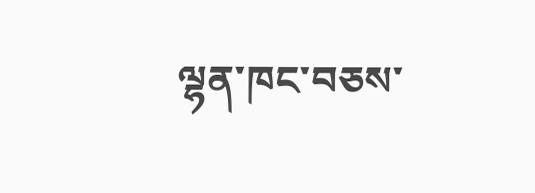ལྷན་ཁང་བཅས་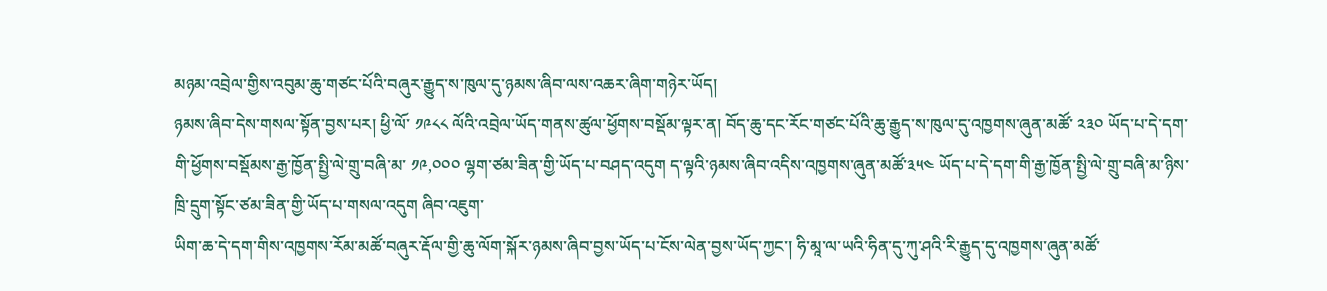མཉམ་འབྲེལ་གྱིས་འབུམ་ཆུ་གཙང་པོའི་བཞུར་རྒྱུད་ས་ཁུལ་དུ་ཉམས་ཞིབ་ལས་འཆར་ཞིག་གཉེར་ཡོད།
ཉམས་ཞིབ་དེས་གསལ་སྟོན་བྱས་པར། ཕྱི་ལོ་ ༡༩༨༨ ལོའི་འབྲེལ་ཡོད་གནས་ཚུལ་ཕྱོགས་བསྡོམ་ལྟར་ན། བོད་ཆུ་དང་རོང་གཙང་པོའི་ཆུ་རྒྱུད་ས་ཁུལ་དུ་འཁྱགས་ཞུན་མཚོ་ ༢༣༠ ཡོད་པ་དེ་དག་གི་ཕྱོགས་བསྡོམས་རྒྱ་ཁྱོན་སྤྱི་ལེ་གྲུ་བཞི་མ་ ༡༩,༠༠༠ ལྷག་ཙམ་ཟིན་གྱི་ཡོད་པ་བཤད་འདུག ད་ལྟའི་ཉམས་ཞིབ་འདིས་འཁྱགས་ཞུན་མཚོ་༣༥༤ ཡོད་པ་དེ་དག་གི་རྒྱ་ཁྱོན་སྤྱི་ལེ་གྲུ་བཞི་མ་ཉིས་ཁྲི་དྲུག་སྟོང་ཙམ་ཟིན་གྱི་ཡོད་པ་གསལ་འདུག ཞིབ་འཇུག་
ཡིག་ཆ་དེ་དག་གིས་འཁྱགས་རོམ་མཚོ་བཞུར་རྡོལ་གྱི་ཆུ་ལོག་སྐོར་ཉམས་ཞིབ་བྱས་ཡོད་པ་ངོས་ལེན་བྱས་ཡོད་ཀྱང་། ཧི་མཱ་ལ་ཡའི་ཧིན་དུ་ཀུ་ཤའི་རི་རྒྱུད་དུ་འཁྱགས་ཞུན་མཚོ་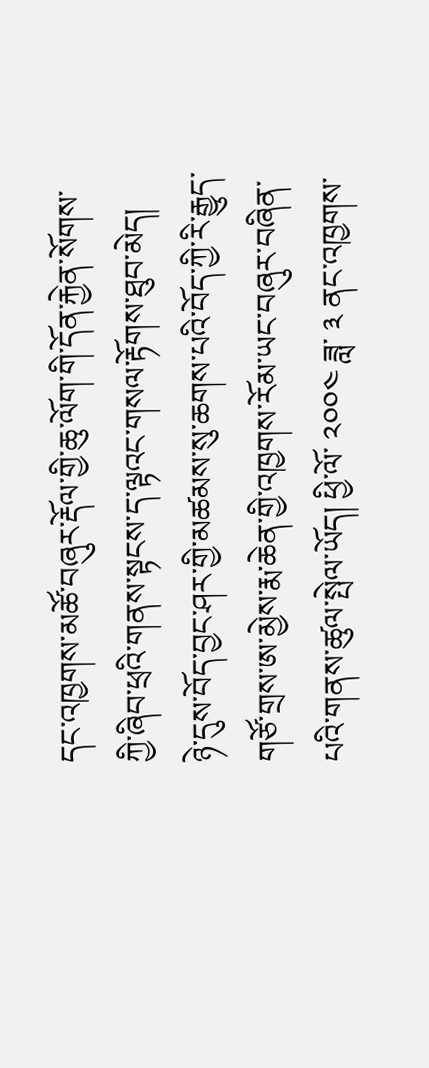དང་འཁྱགས་མཚོ་བཞུར་རྡོལ་གྱི་ཆུ་ལོག་གི་དོན་རྐྱེན་སོགས་ཀྱི་ཞིབ་ཕྲའི་གནས་སྟངས་ད་ལྟའང་གསལ་རྟོགས་ཐུབ་མེད།
ཉེ་དུས་བོད་བྱང་ཤར་གྱི་མཚམས་སུ་ཆགས་པའི་བོད་ཀྱི་རི་རྒྱུད་གཙོ་གྲས་ཨ་མྱེས་རྨ་ཆེན་གྱི་འཁྱགས་རོམ་ཡང་བཞུར་བཞིན་པའི་གནས་ཚུལ་སྤེལ་ཡོད། ཕྱི་ལོ་ ༢༠༠༤ ཟླ་ ༣ ནང་འཁྱགས་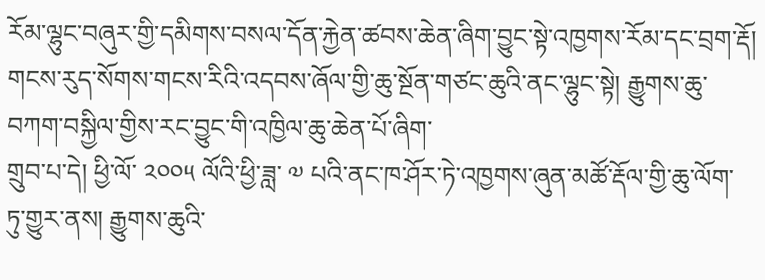རོམ་ལྷུང་བཞུར་གྱི་དམིགས་བསལ་དོན་རྐྱེན་ཚབས་ཆེན་ཞིག་བྱུང་སྟེ་འཁྱགས་རོམ་དང་བྲག་རྡོ། གངས་རུད་སོགས་གངས་རིའི་འདབས་ཞོལ་གྱི་ཆུ་སྔོན་གཙང་ཆུའི་ནང་ལྷུང་སྟེ། རྒྱུགས་ཆུ་བཀག་བསྐྱིལ་གྱིས་རང་བྱུང་གི་འཁྱིལ་ཆུ་ཆེན་པོ་ཞིག་
གྲུབ་པ་དེ། ཕྱི་ལོ་ ༢༠༠༥ ལོའི་ཕྱི་ཟླ་ ༧ པའི་ནང་ཁ་ཤོར་ཏེ་འཁྱགས་ཞུན་མཚོ་རྡོལ་གྱི་ཆུ་ལོག་ཏུ་གྱུར་ནས། རྒྱུགས་ཆུའི་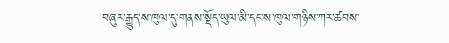བཞུར་རྒྱུད་ས་ཁུལ་དུ་གནས་སྡོད་ཡུལ་མི་དང་ས་ཁུལ་གཉིས་ཀར་ཚབས་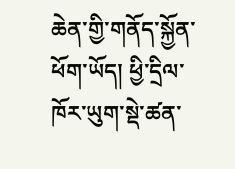ཆེན་གྱི་གནོད་སྐྱོན་ཕོག་ཡོད། ཕྱི་དྲིལ་ཁོར་ཡུག་སྡེ་ཚན་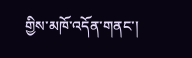གྱིས་མཁོ་འདོན་གནང་།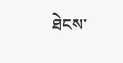ཐེངས་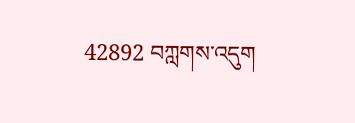42892 བཀླགས་འདུག